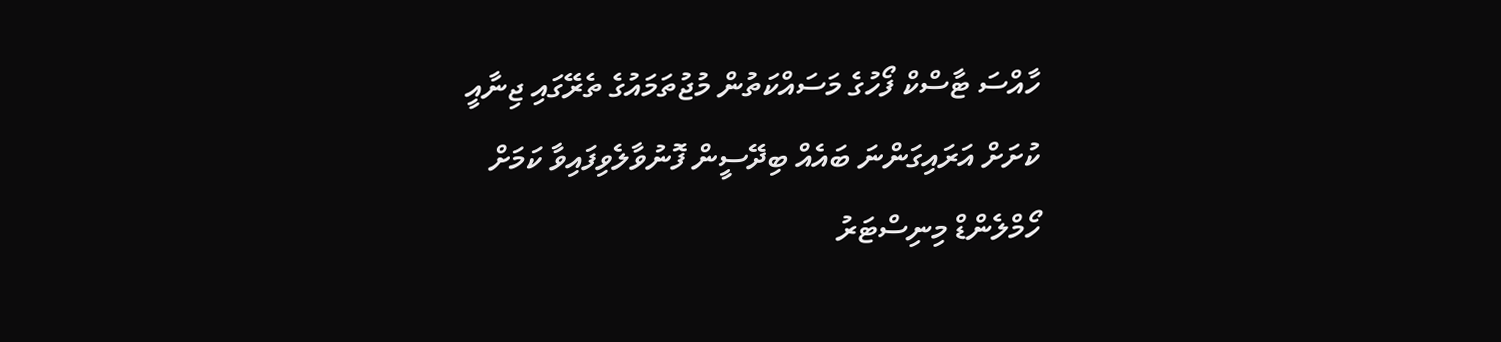ހާއްސަ ޓާސްކް ފޯހުގެ މަސައްކަތުން މުޖުތަމައުގެ ތެރޭގައި ޖިނާއީ ކުށަށް އަރައިގަންނަ ބައެއް ބިދޭސީން ފޮނުވާލެވިފައިވާ ކަމަށް ހޯމްލެންޑް މިނިސްޓަރު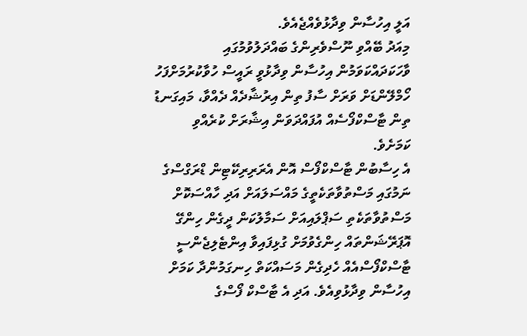އަލީ އިހުސާން ވިދާޅުވެއްޖެއެވެ.
މިއަދު ބޭއްވި ނޫސްވެރިންގެ ބައްދަލުވުމުގައި ވާހަކަދައްކަވަމުން އިހުސާން ވިދާޅުވީ ރައީސް ހުވާކުރުމަށްފަހު ހޯމްލޭންޑަށް ވަރަށް ސާފު ތިން އިރުޝާދެއް ދެއްވާ، މައިގަނޑު ތިން ޓާސްކްފޯސެއް އުފައްދަވަން އިޝާރަށް ކުރެއްވި ކަމަށެވެ.
އެ ހިސާބުން ޓާސްކްފޯސް އޮން އެރަރިރިކޭޓިން ޑްރަގްސްގެ ނަމުގައި މަސްތުވާތަކެތީގެ މައްސަލައަށް އަދި ހާއްސަކޮށް މަސްތުވާތަކެތި ސަޕްލައިއަށް ސަމާލުކަން ދީގެން ހިންގޭ އޮޕަރޭޝަންތައް ހިންގެވުމަށް ގުޅިފައިވާ އިންޓެލިޖެންސީ ޓާސްކްފޯސްއެއް ހެދިގެން މަސައްކަތް ހިނގަމުންދާ ކަމަށް އިހުސާން ވިދާޅުވިއެވެ. އަދި އެ ޓާސްކް ފޯސްގެ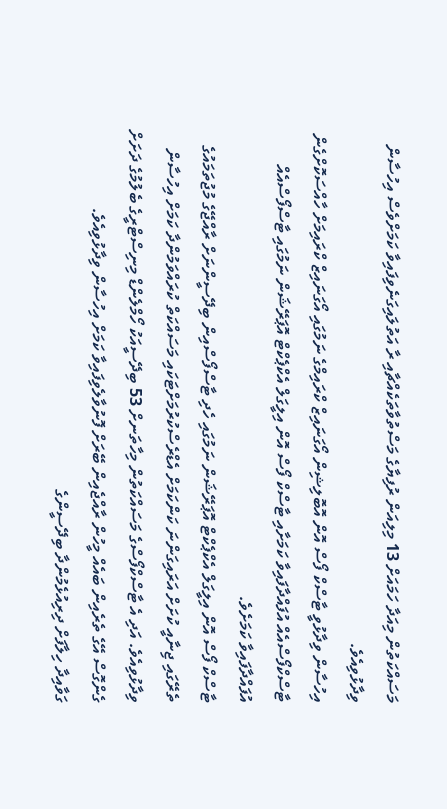މަސައްކަތުން މިއަދާ ހަމައަށް 13 މިލިއަން ރުފިޔާގެ މަސްތުވާތަކެއްޗާއި ރާ އަތުލައިގަނެވިފައިވާ ކަމަށްވެސް އިހުސާން ވިދާޅުވިއެވެ.
އިހުސާން ވިދާޅުވީ ޓާސްކް ފޯސް އޮން އޮބޮލިޝިން އޯގަނައިޒް ކްރައިމްގެ ނަމުގައި އޯގަނައިޒް ކްރައިމަށް ހާއްސަކޮށްގެން ޓާސްކްފޯސްއެއް އުފައްދާފައިވާ ކަމަށާއި ޓާސްކް ފޯސް އޮން އިލީގަލް އެކްޕެކްޓް އޮޕަރޭޝަން ނަމުގައި ޓާސްފޯސްއެއް އުފައްދާފައިވާ ކަމަށެވެ.
ޓާސްކް ފޯސް އޮން އިލީގަލް އެކްޕެކްޓް އޮޕަރޭޝަން ނަމުގައި ހެދި ޓާސްފޯސްއިން ބިދޭސީންނަށް ރާއްޖޭގެ މުޖުތަމައުގެ ތެރޭގައި ޖިނާއީ ކުށަށް އަރައިގަންނަ ކަންކަމަށް އެޑްރެސްކުރުމަށްޓަކައި މަސައްކަތް ކުރައްވަމުންދާ ކަމަށް އިހުސާން ވިދާޅުވިއެވެ. އަދި އެ ޓާސްކްފޯސްގެ މަސައްކަތުން މިހާތަނށް 53 ބިދޭސީއަކު ހޯމްލެންޑް މިނިސްޓްރީގެ ބެލުމުގެ ދަށަށް ގެންގޮސް އޭގެ ތެރެއިން ބައެއް މީހުން ރާއްޖެއިން ބޭރަށް ފޮނުވާލެވިފައިވާ ކަމަށް އިހުސާން ވިދާޅުވިއެވެ.
ގަވާއިދާ ހިލާފަށް ދިރިއުޅެމުންދާ ބިދޭސީންގެ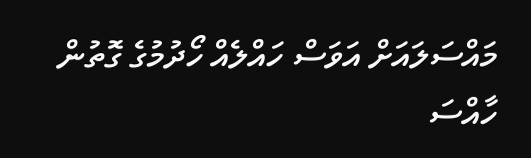މައްސަލައަށް އަވަސް ހައްލެއް ހޯދުމުގެ ގޮތުން ހާއްސަ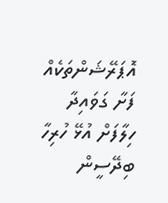އޮޕަރޭޝަންތަކެއް ފަށާ ގަވައިދާ ހިލާފަށް އުޅޭ ހުރިހާ ބިދޭސީން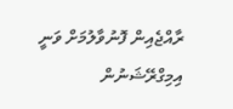ރާއްޖެއިން ފޮނުވާލުމަށް ވަނީ އިމިގްރޭޝަނުން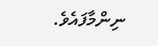ނިންމާފައެވެ.